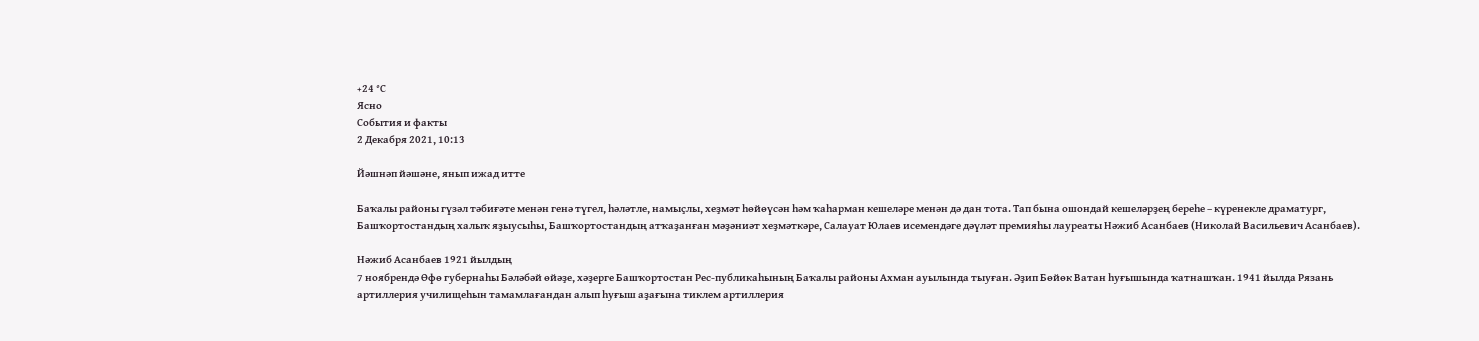+24 °С
Ясно
События и факты
2 Декабря 2021, 10:13

Йәшнәп йәшәне, янып ижад итте

Баҡалы районы гүзәл тәбиғәте менән генә түгел, һәләтле, намыҫлы, хеҙмәт һөйөүсән һәм ҡаһарман кешеләре менән дә дан тота. Тап бына ошондай кешеләрҙең береһе – күренекле драматург, Башҡортостандың халыҡ яҙыусыһы, Башҡортостандың атҡаҙанған мәҙәниәт хеҙмәткәре, Салауат Юлаев исемендәге дәүләт премияһы лауреаты Нәжиб Асанбаев (Николай Васильевич Асанбаев).

Нәжиб Асанбаев 1921 йылдың
7 ноябрендә Өфө губернаһы Бәләбәй өйәҙе, хәҙерге Башҡортостан Рес-публикаһының Баҡалы районы Ахман ауылында тыуған. Әҙип Бөйөк Ватан һуғышында ҡатнашҡан. 1941 йылда Рязань артиллерия училищеһын тамамлағандан алып һуғыш аҙағына тиклем артиллерия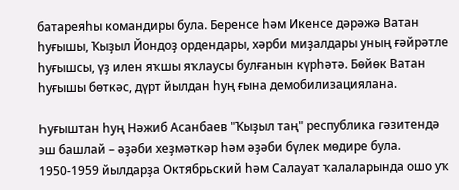батареяһы командиры була. Беренсе һәм Икенсе дәрәжә Ватан һуғышы, Ҡыҙыл Йондоҙ ордендары, хәрби миҙалдары уның ғәйрәтле һуғышсы, үҙ илен яҡшы яҡлаусы булғанын күрһәтә. Бөйөк Ватан һуғышы бөткәс, дүрт йылдан һуң ғына демобилизациялана.

Һуғыштан һуң Нәжиб Асанбаев "Ҡыҙыл таң" республика гәзитендә эш башлай – әҙәби хеҙмәткәр һәм әҙәби бүлек мөдире була. 1950-1959 йылдарҙа Октябрьский һәм Салауат ҡалаларында ошо уҡ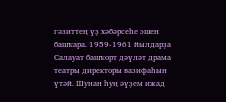гәзиттең үҙ хәбәрсеһе эшен башҡара. 1959-1961 йылдарҙа Салауат башҡорт дәүләт драма театры директоры вазифаһын үтәй. Шунан һуң әүҙем ижад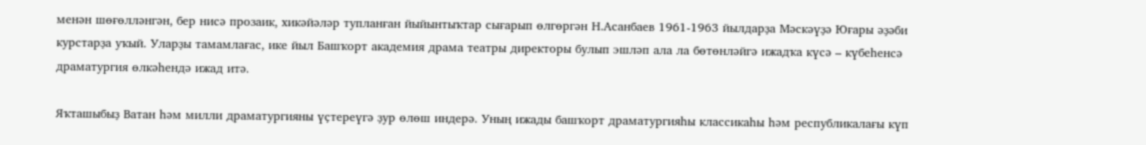менән шөғөлләнгән, бер нисә прозаик, хикәйәләр тупланған йыйынтыҡтар сығарып өлгөргән Н.Асанбаев 1961-1963 йылдарҙа Мәскәүҙә Юғары әҙәби курстарҙа уҡый. Уларҙы тамамлағас, ике йыл Башҡорт академия драма театры директоры булып эшләп ала ла бөтөнләйгә ижадҡа күсә – күбеһенсә драматургия өлкәһендә ижад итә.

Яҡташыбыҙ Ватан һәм милли драматургияны үҫтереүгә ҙур өлөш индерә. Уның ижады башҡорт драматургияһы классикаһы һәм республикалағы күп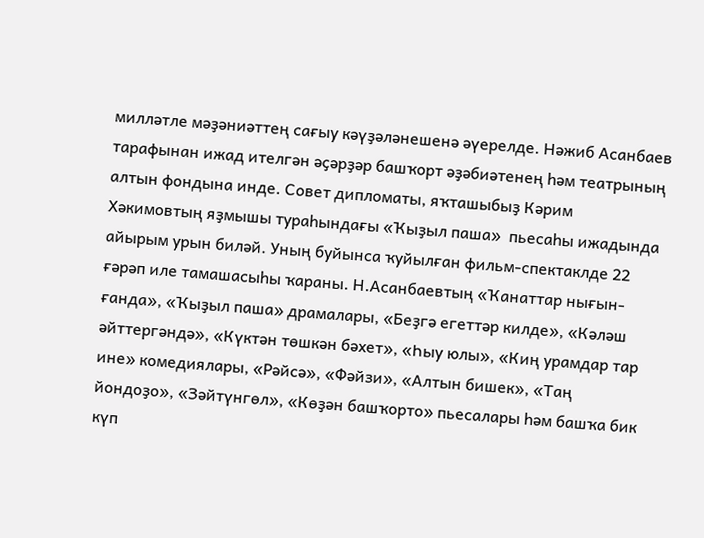милләтле мәҙәниәттең сағыу кәүҙәләнешенә әүерелде. Нәжиб Асанбаев тарафынан ижад ителгән әҫәрҙәр башҡорт әҙәбиәтенең һәм театрының алтын фондына инде. Совет дипломаты, яҡташыбыҙ Кәрим Хәкимовтың яҙмышы тураһындағы «Ҡыҙыл паша»  пьесаһы ижадында айырым урын биләй. Уның буйынса ҡуйылған фильм-спектаклде 22 ғәрәп иле тамашасыһы ҡараны. Н.Асанбаевтың «Ҡанаттар нығын-ғанда», «Ҡыҙыл паша» драмалары, «Беҙгә егеттәр килде», «Кәләш әйттергәндә», «Күктән төшкән бәхет», «Һыу юлы», «Киң урамдар тар ине» комедиялары, «Рәйсә», «Фәйзи», «Алтын бишек», «Таң йондоҙо», «Зәйтүнгөл», «Көҙән башҡорто» пьесалары һәм башҡа бик күп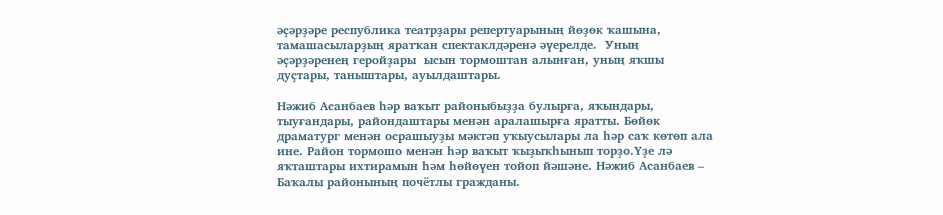әҫәрҙәре республика театрҙары репертуарының йөҙөк ҡашына, тамашасыларҙың яратҡан спектаклдәренә әүерелде.  Уның әҫәрҙәренең геройҙары  ысын тормоштан алынған, уның яҡшы дуҫтары, таныштары, ауылдаштары.

Нәжиб Асанбаев һәр ваҡыт районыбыҙҙа булырға, яҡындары, тыуғандары, райондаштары менән аралашырға яратты. Бөйөк драматург менән осрашыуҙы мәктәп уҡыусылары ла һәр саҡ көтөп ала ине. Район тормошо менән һәр ваҡыт ҡыҙыҡһынып торҙо.Үҙе лә яҡташтары ихтирамын һәм һөйөүен тойоп йәшәне. Нәжиб Асанбаев – Баҡалы районының почётлы гражданы.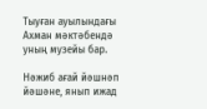Тыуған ауылындағы Ахман мәктәбендә уның музейы бар.

Нәжиб ағай йәшнәп йәшәне, янып ижад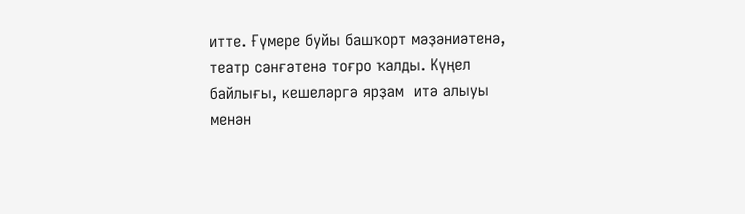итте. Ғүмере буйы башҡорт мәҙәниәтенә, театр сәнғәтенә тоғро ҡалды. Күңел байлығы, кешеләргә ярҙам  итә алыуы менән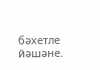бәхетле йәшәне.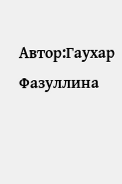Автор:Гаухар Фазуллина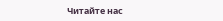Читайте нас